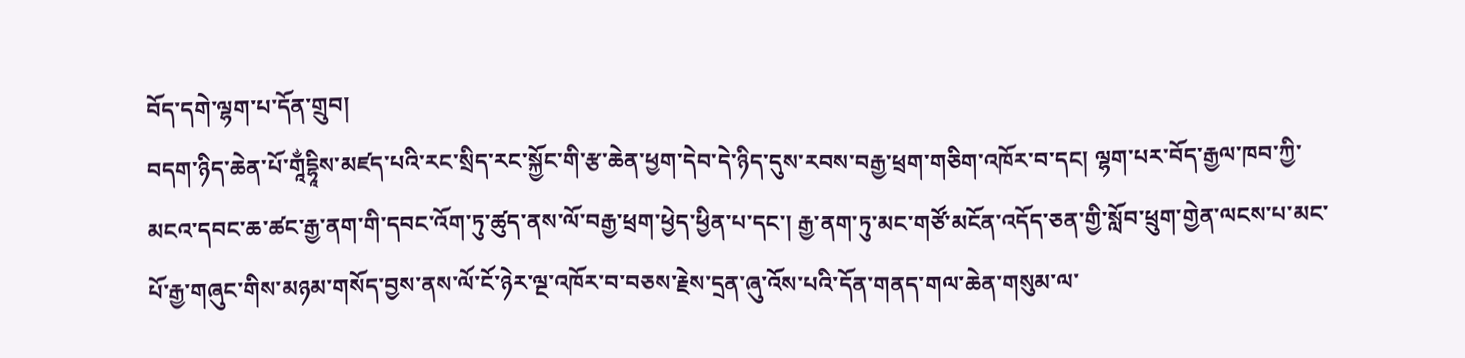བོད་དགེ་ལྷག་པ་དོན་གྲུབ།
བདག་ཉིད་ཆེན་པོ་གཱྂདྷཱིས་མཛད་པའི་རང་སྲིད་རང་སྐྱོང་གི་རྩ་ཆེན་ཕྱག་དེབ་དེ་ཉིད་དུས་རབས་བརྒྱ་ཕྲག་གཅིག་འཁོར་བ་དང། ལྷག་པར་བོད་རྒྱལ་ཁབ་ཀྱི་མངའ་དབང་ཆ་ཚང་རྒྱ་ནག་གི་དབང་འོག་ཏུ་ཚུད་ནས་ལོ་བརྒྱ་ཕྲག་ཕྱེད་ཕྱིན་པ་དང་། རྒྱ་ནག་ཏུ་མང་གཙོ་མངོན་འདོད་ཅན་གྱི་སློབ་ཕྲུག་གྱེན་ལངས་པ་མང་པོ་རྒྱ་གཞུང་གིས་མཉམ་གསོད་བྱས་ནས་ལོ་ངོ་ཉེར་ལྔ་འཁོར་བ་བཅས་རྗེས་དྲན་ཞུ་འོས་པའི་དོན་གནད་གལ་ཆེན་གསུམ་ལ་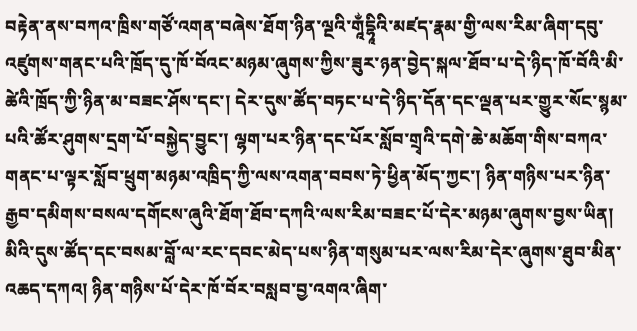བརྟེན་ནས་བཀའ་ཁྲིས་གཙོ་འགན་བཞེས་ཐོག་ཉིན་ལྔའི་གཱྂདྷཱིའི་མཛད་རྣམ་གྱི་ལས་རིམ་ཞིག་དབུ་འཛུགས་གནང་པའི་ཁྲོད་དུ་ཁོ་བོའང་མཉམ་ཞུགས་ཀྱིས་ཟུར་ཉན་བྱེད་སྐལ་ཐོབ་པ་དེ་ཉིད་ཁོ་བོའི་མི་ཚེའི་ཁྲོད་ཀྱི་ཉིན་མ་བཟང་ཤོས་དང་། དེར་དུས་ཚོད་བཏང་པ་དེ་ཉིད་དོན་དང་ལྡན་པར་གྱུར་སོང་སྙམ་པའི་ཚོར་ཤུགས་དྲག་པོ་བསྐྱེད་བྱུང་། ལྷག་པར་ཉིན་དང་པོར་སློབ་གྲྭའི་དགེ་ཆེ་མཆོག་གིས་བཀའ་གནང་པ་ལྟར་སློབ་ཕྲུག་མཉམ་འཁྲིད་ཀྱི་ལས་འགན་བབས་ཏེ་ཕྱིན་མོད་ཀྱང་། ཉིན་གཉིས་པར་ཉིན་རྒྱབ་དམིགས་བསལ་དགོངས་ཞུའི་ཐོག་ཐོབ་དཀའི་ལས་རིམ་བཟང་པོ་དེར་མཉམ་ཞུགས་བྱས་ཡིན། མིའི་དུས་ཚོད་དང་བསམ་བློ་ལ་རང་དབང་མེད་པས་ཉིན་གསུམ་པར་ལས་རིམ་དེར་ཞུགས་ཐུབ་མིན་འཆད་དཀའ། ཉིན་གཉིས་པོ་དེར་ཁོ་བོར་བསླབ་བྱ་འགའ་ཞིག་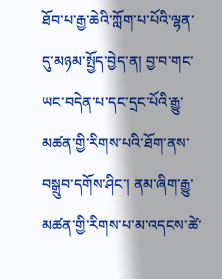ཐོབ་པ་རྒྱ་ཆེའི་ཀློག་པ་པོའི་ལྷན་དུ་མཉམ་སྤྱོད་བྱེད་ན། བྱ་བ་གང་ཡང་བདེན་པ་དང་དྲང་པོའི་རྒྱུ་མཚན་གྱི་རིགས་པའི་ཐོག་ནས་བསྒྲུབ་དགོས་ཤིང་། ནམ་ཞིག་རྒྱུ་མཚན་གྱི་རིགས་པ་མ་འདངས་ཚེ་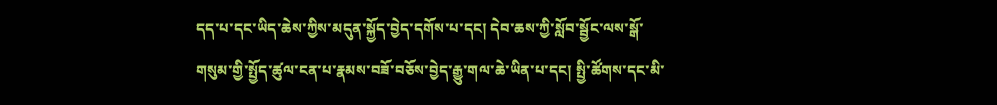དད་པ་དང་ཡིད་ཆེས་ཀྱིས་མདུན་སྐྱོད་བྱེད་དགོས་པ་དང། དེབ་ཆས་ཀྱི་སློབ་སྦྱོང་ལས་སྒོ་གསུམ་གྱི་སྤྱོད་ཚུལ་ངན་པ་རྣམས་བཟོ་བཅོས་བྱེད་རྒྱུ་གལ་ཆེ་ཡིན་པ་དང། སྤྱི་ཚོགས་དང་མི་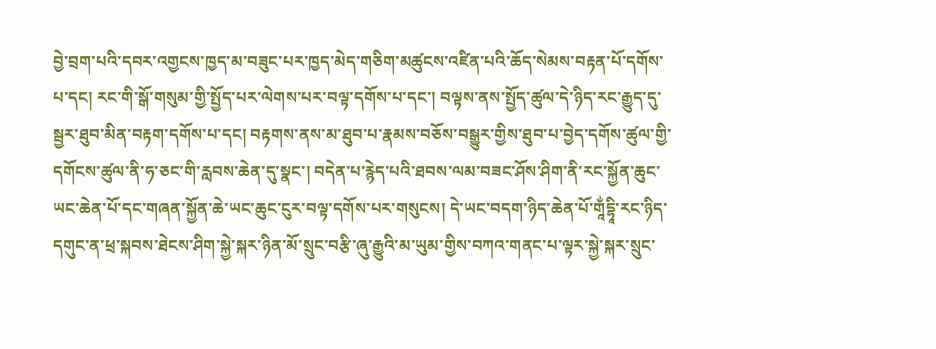བྱེ་བྲག་པའི་དབར་འགྱངས་ཁྱད་མ་བཟུང་པར་ཁྱད་མེད་གཅིག་མཚུངས་འཛིན་པའི་ཆོད་སེམས་བརྟན་པོ་དགོས་པ་དང། རང་གི་སྒོ་གསུམ་གྱི་སྤྱོད་པར་ལེགས་པར་བལྟ་དགོས་པ་དང་། བལྟས་ནས་སྤྱོད་ཚུལ་དེ་ཉིད་རང་རྒྱུད་དུ་སྦྱར་ཐུབ་མིན་བརྟག་དགོས་པ་དང། བརྟགས་ནས་མ་ཐུབ་པ་རྣམས་བཅོས་བསྒྱུར་གྱིས་ཐུབ་པ་བྱེད་དགོས་ཚུལ་གྱི་དགོངས་ཚུལ་ནི་ཧ་ཅང་གི་རླབས་ཆེན་དུ་སྣང་། བདེན་པ་རྙེད་པའི་ཐབས་ལམ་བཟང་ཤོས་ཤིག་ནི་རང་སྐྱོན་ཆུང་ཡང་ཆེན་པོ་དང་གཞན་སྐྱོན་ཆེ་ཡང་ཆུང་ངུར་བལྟ་དགོས་པར་གསུངས། དེ་ཡང་བདག་ཉིད་ཆེན་པོ་གཱྂདྷཱི་རང་ཉིད་དགུང་ན་ཕྲ་སྐབས་ཐེངས་ཤིག་སྐྱེ་སྐར་ཉིན་མོ་སྲུང་བརྩི་ཞུ་རྒྱུའི་མ་ཡུམ་གྱིས་བཀའ་གནང་པ་ལྟར་སྐྱེ་སྐར་སྲུང་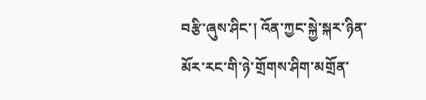བརྩི་ཞུས་ཤིང་། འོན་ཀྱང་སྐྱེ་སྐར་ཉིན་མོར་རང་གི་ཉེ་གྲོགས་ཤིག་མགྲོན་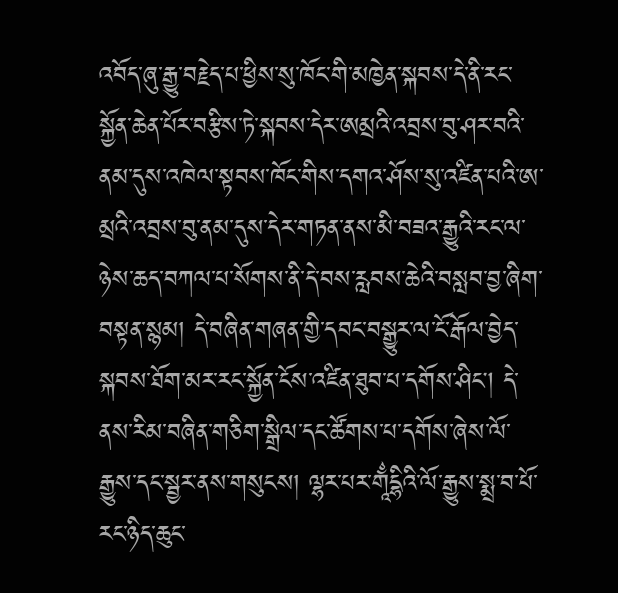འབོད་ཞུ་རྒྱུ་བརྗེད་པ་ཕྱིས་སུ་ཁོང་གི་མཁྱེན་སྐབས་དེ་ནི་རང་སྐྱོན་ཆེན་པོར་བརྩིས་ཏེ་སྐབས་དེར་ཨམྲའི་འབྲས་བུ་ཤར་བའི་ནམ་དུས་འཁེལ་སྟབས་ཁོང་གིས་དགའ་ཤོས་སུ་འཛིན་པའི་ཨ་མྲའི་འབྲས་བུ་ནམ་དུས་དེར་གཏན་ནས་མི་བཟའ་རྒྱུའི་རང་ལ་ཉེས་ཆད་བཀལ་པ་སོགས་ནི་དེ་བས་རླབས་ཆེའི་བསླབ་བྱ་ཞིག་བསྟན་སྙམ། དེ་བཞིན་གཞན་གྱི་དབང་བསྒྱུར་ལ་ངོ་རྒོལ་བྱེད་སྐབས་ཐོག་མར་རང་སྐྱོན་ངོས་འཛིན་ཐུབ་པ་དགོས་ཤིང། དེ་ནས་རིམ་བཞིན་གཅིག་སྒྲིལ་དང་ཚོགས་པ་དགོས་ཞེས་ལོ་རྒྱུས་དང་སྦྱར་ནས་གསུངས། ལྷར་པར་གཱྂདྷིའི་ལོ་རྒྱུས་སྨྲ་བ་པོ་རང་ཉིད་ཆུང་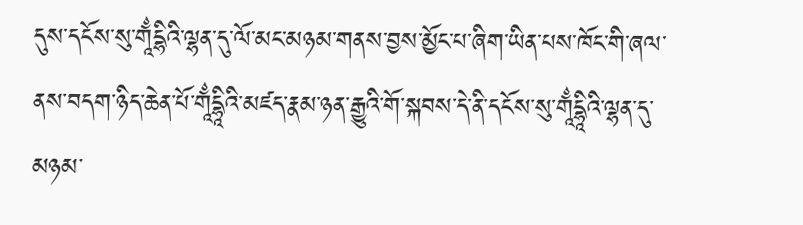དུས་དངོས་སུ་གཱྂདྷིའི་ལྷན་དུ་ལོ་མང་མཉམ་གནས་བྱས་མྱོང་པ་ཞིག་ཡིན་པས་ཁོང་གི་ཞལ་ནས་བདག་ཉིད་ཆེན་པོ་གཱྂདྷཱིའི་མཛད་རྣམ་ཉན་རྒྱུའི་གོ་སྐབས་དེ་ནི་དངོས་སུ་གཱྂདྷཱིའི་ལྷན་དུ་མཉམ་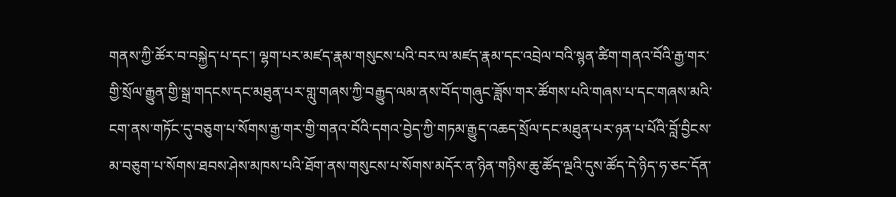གནས་ཀྱི་ཚོར་བ་བསྐྱེད་པ་དང་། ལྷག་པར་མཛད་རྣམ་གསུངས་པའི་བར་ལ་མཛད་རྣམ་དང་འབྲེལ་བའི་སྙན་ཚིག་གནའ་བོའི་རྒྱ་གར་གྱི་སྲོལ་རྒྱུན་གྱི་སྒྲ་གདངས་དང་མཐུན་པར་གླུ་གཞས་ཀྱི་བརྒྱུད་ལམ་ནས་བོད་གཞུང་ཟློས་གར་ཚོགས་པའི་གཞས་པ་དང་གཞས་མའི་ངག་ནས་གཏོང་དུ་བཅུག་པ་སོགས་རྒྱ་གར་གྱི་གནའ་བོའི་དགའ་བྱེད་ཀྱི་གཏམ་རྒྱུད་འཆད་སྲོལ་དང་མཐུན་པར་ཉན་པ་པོའི་བློ་བྱིངས་མ་བཅུག་པ་སོགས་ཐབས་ཤེས་མཁས་པའི་ཐོག་ནས་གསུངས་པ་སོགས་མདོར་ན་ཉིན་གཉིས་ཆུ་ཚོད་ལྔའི་དུས་ཚོད་དེ་ཉིད་ཧ་ཅང་དོན་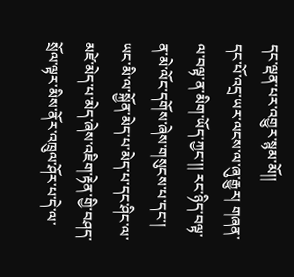དང་ལྡན་པར་འགྱུར་སྙམ་མོ།།
དང་པོ་འདྲ་ཡར་ལངས་ལ་ཞུ་རྒྱུར། གཞན་ལ་བལྟ་ན་མིག་ཡོད་ཀྱང་།། རང་ཉིད་བལྟ་ན་མེ་ལོང་དགོས་ཞེས་གསུངས་པ་དང་། ཡང་མི་ལ་སྐྱོན་མེད་པ་མེད་པ་དང་ཤིང་ལ་མཛེ་མེད་པ་མེད་ཞེས་འཇིག་རྟེན་གྱི་བཤད་སྲོལ་ལྟར་མིས་ནོར་འཁྲུལ་ཤོར་པ་དེ་ལ་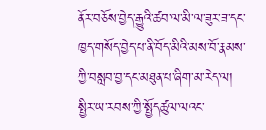ནོར་བཅོས་བྱེད་རྒྱུའི་ཚབ་ལ་མི་ལ་ཟུར་ཟ་དང་ཁྱད་གསོད་བྱེད་པ་ནི་བོད་མིའི་མས་བོ་རྣམས་ཀྱི་བསླབ་བྱ་དང་མཐུན་པ་ཞིག་མ་རེད་ལ། སྤྱིར་ཡ་རབས་ཀྱི་སྤྱོདཚུལ་ལའང་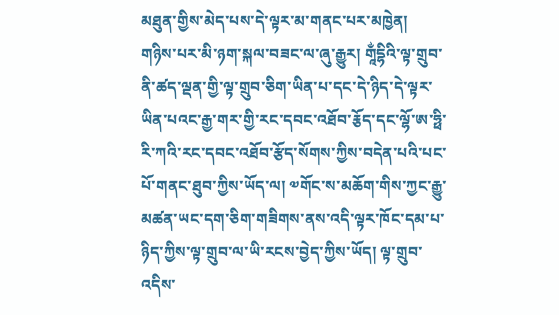མཐུན་གྱིས་མེད་པས་དེ་ལྟར་མ་གནང་པར་མཁྱེན།
གཉིས་པར་མི་ཉག་སྐལ་བཟང་ལ་ཞུ་རྒྱུར། གཱྂདྷིའི་ལྟ་གྲུབ་ནི་ཚད་ལྡན་གྱི་ལྟ་གྲུབ་ཅིག་ཡིན་པ་དང་དེ་ཉིད་དེ་ལྟར་ཡིན་པའང་རྒྱ་གར་གྱི་རང་དབང་འཐོབ་རྕོད་དང་ལྷོ་ཨ་ཧྥི་རི་ཀའི་རང་དབང་འཐོབ་རྩོད་སོགས་ཀྱིས་བདེན་པའི་པང་པོ་གནང་ཐུབ་ཀྱིས་ཡོད་ལ། ༧གོང་ས་མཆོག་གིས་ཀྱང་རྒྱུ་མཚན་ཡང་དག་ཅིག་གཟིགས་ནས་འདི་ལྟར་ཁོང་དམ་པ་ཉིད་ཀྱིས་ལྟ་གྲུབ་ལ་ཡི་རངས་བྱེད་ཀྱིས་ཡོད། ལྟ་གྲུབ་འདིས་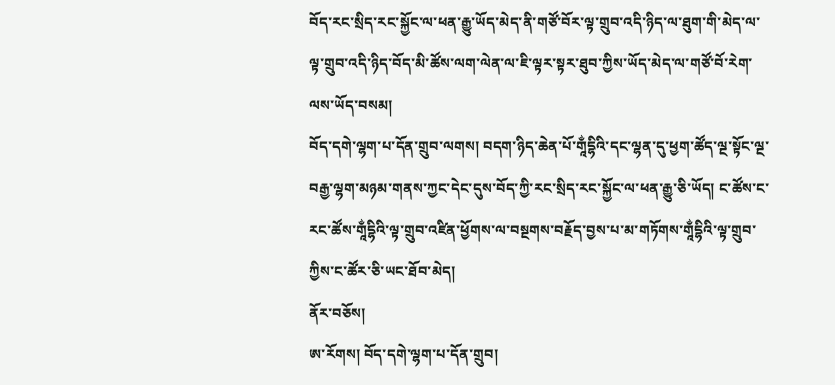བོད་རང་སྲིད་རང་སྐྱོང་ལ་ཕན་རྒྱུ་ཡོད་མེད་ནི་གཙོ་བོར་ལྟ་གྲུབ་འདི་ཉིད་ལ་ཐུག་གི་མེད་ལ་ལྟ་གྲུབ་འདི་ཉིད་བོད་མི་ཚོས་ལག་ལེན་ལ་ཇི་ལྟར་སྟར་ཐུབ་ཀྱིས་ཡོད་མེད་ལ་གཙོ་བོ་རེག་ལས་ཡོད་བསམ།
བོད་དགེ་ལྷག་པ་དོན་གྲུབ་ལགས། བདག་ཉིད་ཆེན་པོ་གཱྂདྷིའི་དང་ལྷན་དུ་ཕྱག་ཚོད་ལྔ་སྟོང་ལྔ་བརྒྱ་ལྷག་མཉམ་གནས་ཀྱང་དེང་དུས་བོད་ཀྱི་རང་སྲིད་རང་སྐྱོང་ལ་ཕན་རྒྱུ་ཅི་ཡོད། ང་ཚོས་ང་རང་ཚོས་གཱྂདྷིའི་ལྟ་གྲུབ་འཛིན་ཕྱོགས་ལ་བསྔགས་བརྗོད་བྱས་པ་མ་གཏོགས་གཱྂདྷིའི་ལྟ་གྲུབ་ཀྱིས་ང་ཚོར་ཅི་ཡང་ཐོབ་མེད།
ནོར་བཅོས།
ཨ་རོགས། བོད་དགེ་ལྷག་པ་དོན་གྲུབ།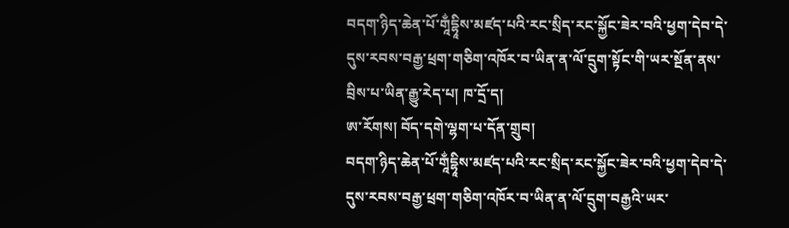བདག་ཉིད་ཆེན་པོ་གཱྂདྷཱིས་མཛད་པའི་རང་སྲིད་རང་སྐྱོང་ཟེར་བའི་ཕྱག་དེབ་དེ་དུས་རབས་བརྒྱ་ཕྲག་གཅིག་འཁོར་བ་ཡིན་ན་ལོ་དྲུག་སྟོང་གི་ཡར་སྔོན་ནས་བྲིས་པ་ཡིན་རྒྱུ་རེད་པ། ཁ་དྲོ་ད།
ཨ་རོགས། བོད་དགེ་ལྷག་པ་དོན་གྲུབ།
བདག་ཉིད་ཆེན་པོ་གཱྂདྷཱིས་མཛད་པའི་རང་སྲིད་རང་སྐྱོང་ཟེར་བའི་ཕྱག་དེབ་དེ་དུས་རབས་བརྒྱ་ཕྲག་གཅིག་འཁོར་བ་ཡིན་ན་ལོ་དྲུག་བརྒྱའི་ཡར་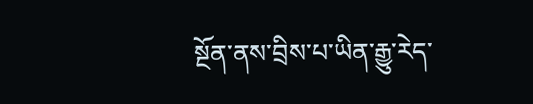སྔོན་ནས་བྲིས་པ་ཡིན་རྒྱུ་རེད་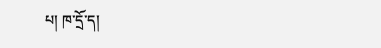པ། ཁ་དྲོ་ད།